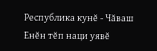Республика кунĕ - Чăваш Енĕн тĕп наци уявĕ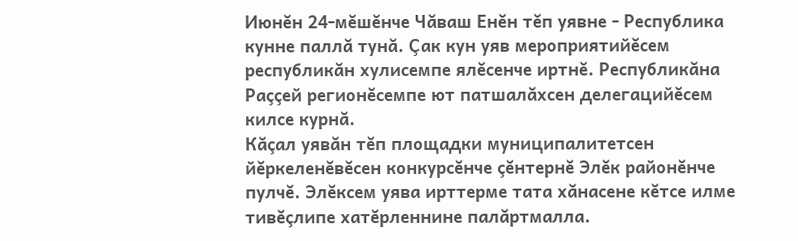Июнĕн 24-мĕшĕнче Чăваш Енĕн тĕп уявне - Республика кунне паллă тунă. Çак кун уяв мероприятийĕсем республикăн хулисемпе ялĕсенче иртнĕ. Республикăна Раççей регионĕсемпе ют патшалăхсен делегацийĕсем килсе курнă.
Кăçал уявăн тĕп площадки муниципалитетсен йĕркеленĕвĕсен конкурсĕнче çĕнтернĕ Элĕк районĕнче пулчĕ. Элĕксем уява ирттерме тата хăнасене кĕтсе илме тивĕçлипе хатĕрленнине палăртмалла.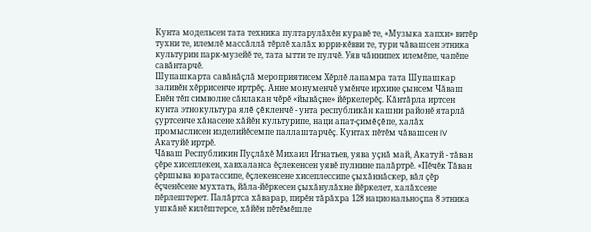Кунта модельсен тата техника пултарулăхĕн куравĕ те, «Музыка хапхи» витĕр тухни те, илемлĕ массăллă тĕрлĕ халăх юрри-кĕвви те, тури чăвашсен этника культурин парк-музейĕ те, тата ытти те пулчĕ. Уяв чăннипех илемĕпе, чапĕпе савăнтарчĕ.
Шупашкарта савăнăçлă мероприятисем Хĕрлĕ лапамра тата Шупашкар заливĕн хĕррисенче иртрĕç. Анне монуменчĕ умĕнче ирхине çынсем Чăваш Енĕн тĕп символне сăнлакан чĕрĕ «йывăçне» йĕркелерĕç. Кăнтăрла иртсен кунта этнокультура ялĕ çĕкленчĕ - унта республикăн кашни районĕ ятарлă çуртсенче хăнасене хăйĕн культурипе, наци апат-çимĕçĕпе, халăх промыслисен изделийĕсемпе паллаштарчĕç. Кунтах пĕтĕм чăвашсен IV Акатуйĕ иртрĕ.
Чăваш Республикин Пуçлăхĕ Михаил Игнатьев, уява уçнă май, Акатуй - тăван çĕре хисеплекен, хавхаланса ĕçлекенсен уявĕ пулнине палăртрĕ. «Пĕчĕк Тăван çĕршыва юратассипе, ĕçлекенсене хисеплессипе çыхăннăскер, вăл çĕр ĕçченĕсене мухтать, йăла-йĕркесен çыхăнулăхне йĕркелет, халăхсене пĕрлештерет. Палăртса хăварар, пирĕн тăрăхра 128 национальноçпа 8 этника ушкăнĕ килĕштерсе, хăйĕн пĕтĕмĕшле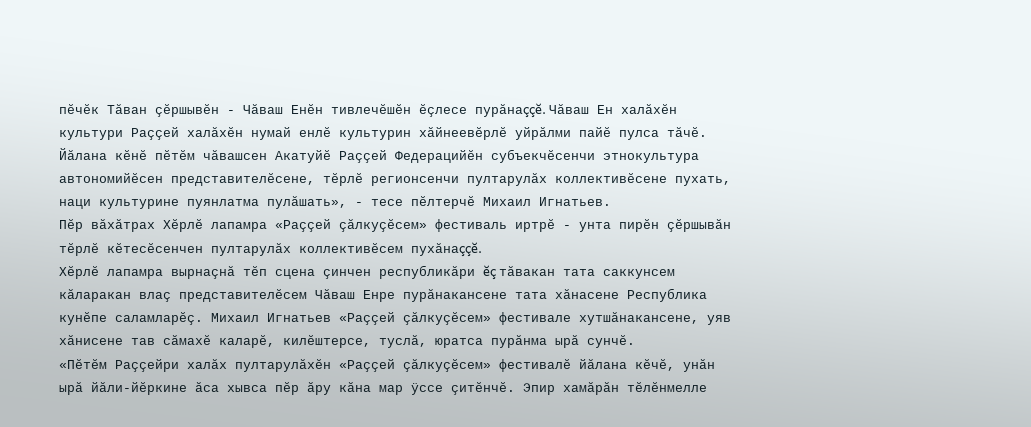пĕчĕк Тăван çĕршывĕн - Чăваш Енĕн тивлечĕшĕн ĕçлесе пурăнаççĕ. Чăваш Ен халăхĕн культури Раççей халăхĕн нумай енлĕ культурин хăйнеевĕрлĕ уйрăлми пайĕ пулса тăчĕ. Йăлана кĕнĕ пĕтĕм чăвашсен Акатуйĕ Раççей Федерацийĕн субъекчĕсенчи этнокультура автономийĕсен представителĕсене, тĕрлĕ регионсенчи пултарулăх коллективĕсене пухать, наци культурине пуянлатма пулăшать», - тесе пĕлтерчĕ Михаил Игнатьев.
Пĕр вăхăтрах Хĕрлĕ лапамра «Раççей çăлкуçĕсем» фестиваль иртрĕ - унта пирĕн çĕршывăн тĕрлĕ кĕтесĕсенчен пултарулăх коллективĕсем пухăнаççĕ.
Хĕрлĕ лапамра вырнаçнă тĕп сцена çинчен республикăри ĕç тăвакан тата саккунсем кăларакан влаç представителĕсем Чăваш Енре пурăнакансене тата хăнасене Республика кунĕпе саламларĕç. Михаил Игнатьев «Раççей çăлкуçĕсем» фестивале хутшăнакансене, уяв хăнисене тав сăмахĕ каларĕ, килĕштерсе, туслă, юратса пурăнма ырă сунчĕ.
«Пĕтĕм Раççейри халăх пултарулăхĕн «Раççей çăлкуçĕсем» фестивалĕ йăлана кĕчĕ, унăн ырă йăли-йĕркине ăса хывса пĕр ăру кăна мар ÿссе çитĕнчĕ. Эпир хамăрăн тĕлĕнмелле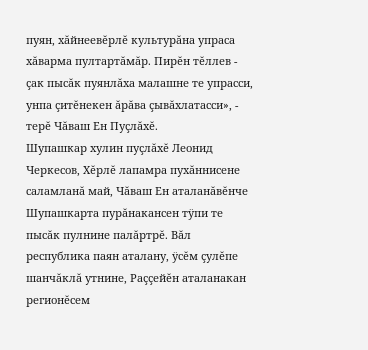пуян, хăйнеевĕрлĕ культурăна упраса хăварма пултартăмăр. Пирĕн тĕллев - çак пысăк пуянлăха малашне те упрасси, унпа çитĕнекен ăрăва çывăхлатасси», - терĕ Чăваш Ен Пуçлăхĕ.
Шупашкар хулин пуçлăхĕ Леонид Черкесов, Хĕрлĕ лапамра пухăннисене саламланă май, Чăваш Ен аталанăвĕнче Шупашкарта пурăнакансен тÿпи те пысăк пулнине палăртрĕ. Вăл республика паян аталану, ÿсĕм çулĕпе шанчăклă утнине, Раççейĕн аталанакан регионĕсем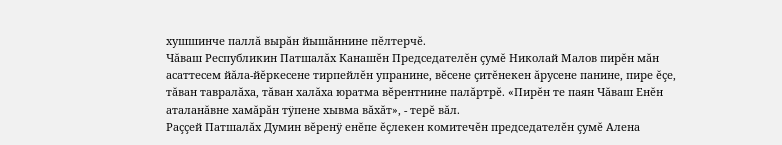хушшинче паллă вырăн йышăннине пĕлтерчĕ.
Чăваш Республикин Патшалăх Канашĕн Председателĕн çумĕ Николай Малов пирĕн мăн асаттесем йăла-йĕркесене тирпейлĕн упранине, вĕсене çитĕнекен ăрусене панине, пире ĕçе, тăван тавралăха, тăван халăха юратма вĕрентнине палăртрĕ. «Пирĕн те паян Чăваш Енĕн аталанăвне хамăрăн тÿпене хывма вăхăт», - терĕ вăл.
Раççей Патшалăх Думин вĕренÿ енĕпе ĕçлекен комитечĕн председателĕн çумĕ Алена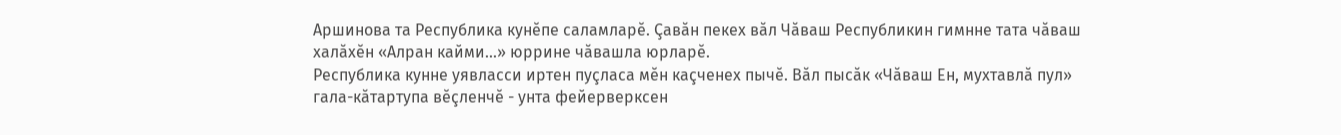Аршинова та Республика кунĕпе саламларĕ. Çавăн пекех вăл Чăваш Республикин гимнне тата чăваш халăхĕн «Алран кайми...» юррине чăвашла юрларĕ.
Республика кунне уявласси иртен пуçласа мĕн каçченех пычĕ. Вăл пысăк «Чăваш Ен, мухтавлă пул» гала-кăтартупа вĕçленчĕ - унта фейерверксен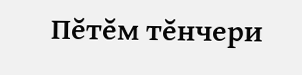Пĕтĕм тĕнчери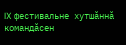IX фестивальне хутшăннă командăсен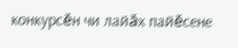конкурсĕн чи лайăх пайĕсене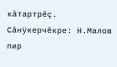кăтартрĕç.
Сăнÿкерчĕкре: Н.Малов пир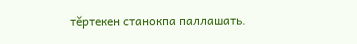тĕртекен станокпа паллашать.